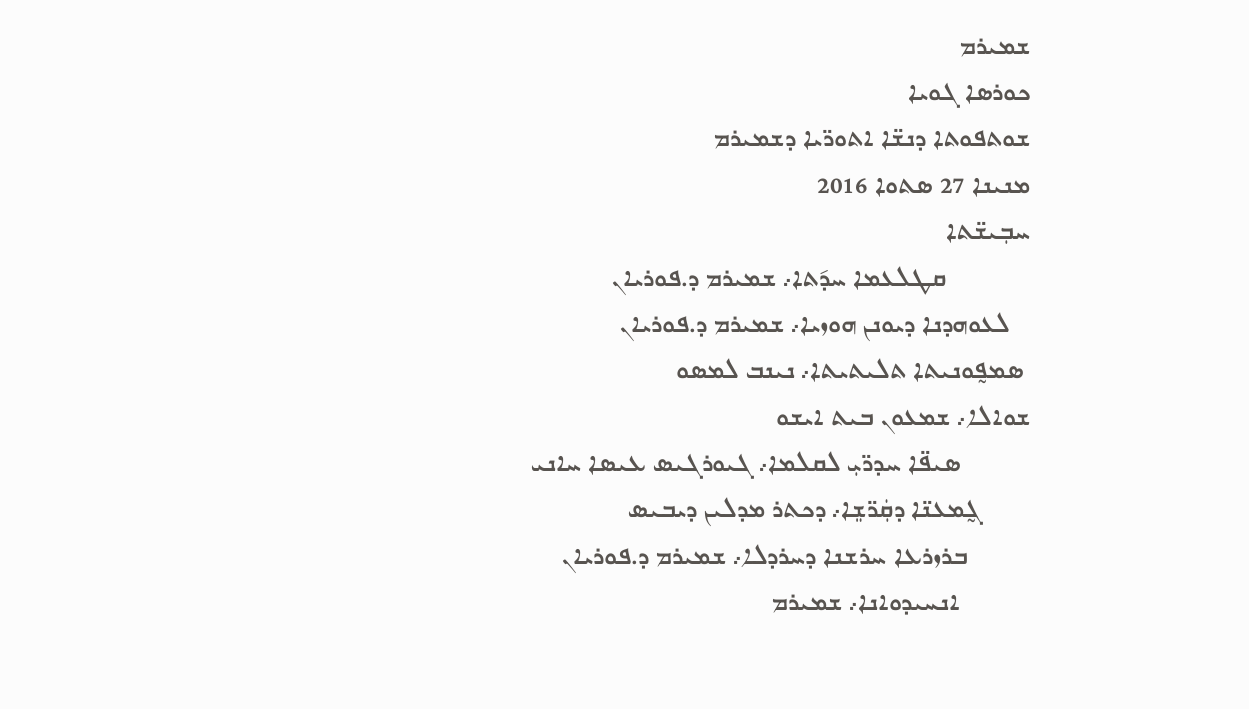ܫܡܝܪܡ
ܟܘܪܣܐ ܓܘܝܐ
ܫܘܬܦܘܬܐ ܕܢܫ̈ܐ ܐܬܘܖ̈ܝܐ ܕܫܡܝܪܡ
ܡܢܝܢܐ 27 ܣܬܘܐ 2016
ܚܒܼܝܫ̈ܬܐ
            ܩܛܠܥܡܐ ܚܕ݇ܬܐ܇ ܫܡܝܪܡ ܕ.ܦܘܪܝܐܢ
   ܠܥܘܗܕܢܐ ܕܝܘܢܢ ܗܘܙܝܐ܇ ܫܡܝܪܡ ܕ.ܦܘܪܝܐܢ
 ܣܡܦ̰ܘܢܝܬܐ ܬܠܝܬܝܬܐ܇ ܢܝܢܒ ܠܡܣܘ
ܫܘܐܠܐ܇ ܫܡܥܘܢ ܒܝܬ ܐܝܫܘ
          ܣܝܦ̈ܐ ܚܕܖ̈ܝܼ ܠܩܠܡܐ܇ ܓܝܘܪܓܝܣ ܥܝܣܐ ܚܐܢܝ
       ܓ̰ܡܥܢ̈ܐ ܕܩܲܖ̈ܫܸܐ܇ ܕܟܬܪ ܡܕܠܝܢ ܕܝܒܝܣ
         ܒܪܙܪܥܐ ܚܪܫܢܐ ܕܚܪܕܠܐ܇ ܫܡܝܪܡ ܕ.ܦܘܪܝܐܢ
          ܐܢܚܝܕܘܐܢܐ܇ ܫܡܝܪܡ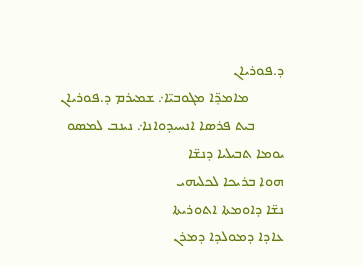ܕ.ܦܘܪܝܐܢ
          ܡܐܡܖܸ̈ܐ ܡܓܘܒܝ̈ܐ܇ ܫܡܝܪܡ ܕ.ܦܘܪܝܐܢ
        ܒܝܬ ܦܪܣܐ ܐܢܚܝܕܘܐܢܐ܇ ܢܝܢܒ ܠܡܣܘ
ܝܘܡܐ ܬܒܝܠܝܐ ܕܢܫ̈ܐ
ܗܘܐ ܒܪܝܟܐ ܠܟܠܝܗܝ
ܢܫ̈ܐ ܕܐܘܡܬܐ ܐܬܘܪܝܬܐ
ܥܐܕܐ ܕܡܘܠܕܐ ܕܡܪܢ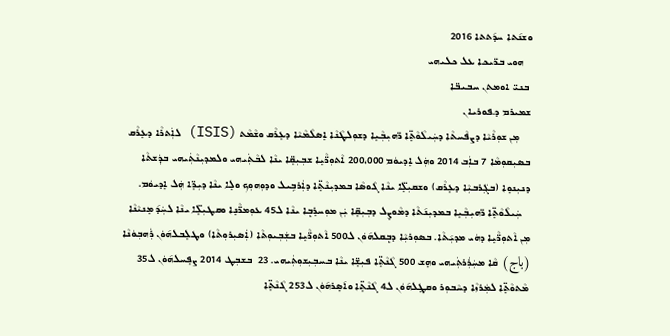ܘܫܢ݇ܬܐ ܚܕ݇ܬܬܐ 2016
   ܗܘܝ ܒܖ̈ܝܟܐ ܥܠ ܟܠܝܗܝ
 ܒܢܝ̈ ܐܘܡܬܢ ܚܒܝܒ̈ܐ
ܫܡܝܪܡ ܕ.ܦܘܪܝܐܢ
    ܡܼܢ ܫܘܼܪܵܝܵܐ ܕܨܦܵܚܬܵܐ ܕܚܲܝܠܵܘܵܬܸ̈ܐ ܖ̈ܗܝܼܒܼܵܝܸܐ ܕܫܘܼܠܛܵܢܵܐ ܐܸܣܠܵܡܵܝܵܐ ܕܥܸܪܵܩ ܘܫܵܡܵܬ (ISIS) ܠܐܲܬܪܵܐ ܕܥܸܪܵܩ ܒܣܝܼܩܘܼܡܵܐ 7 ܒܐܲܒ 2014 ܘܗܲܠ ܐܸܕܝܘܿܡ 200،000 ܐܵܬܘܼܖ̈ܵܝܸܐ ܫܒܼܝܼܩܸ̈ܐ ܝܢܵܐ ܠܒܵܬܲܝܗܝ ܘܠܡܕܝܼܢܵܬܲܝܗܝ ܒܕܲܫܬܵܐ ܕܢܝܼܢܘܸܐ (ܒܓܲܪܒܝܼܵܐ ܕܥܸܪܵܩ) ܘܫܩܝܼܠܸ̈ܐ ܝܢܵܐ ܓܵܘܣܵܐ ܒܡܕܝܼܢܵܬܸ̈ܐ ܕܐܲܪܒܹܝܠ ܘܕܘܼܗܘܼܟ ܘܠܸܐ ܝܢܵܐ ܕܝܼܖܸ̈ܐ ܗܲܠ ܐܸܕܝܘܿܡ.
   ܚܲܝܠܵܘܵܬܸ̈ܐ ܖ̈ܗܝܼܒܼܵܝܸܐ ܒܡܕܝܼܢ݇ܬܵܐ ܕܡܵܘܨܸܠ ܕܒܼܝܼܩܸ̈ܐ ܝܲܢ ܡܘܼܚܪܸܒܼܸܐ ܝܢܵܐ ܠ45 ܥܘܼܡܖ̈ܵܢܸܐ ܘܩܛܝܼܠܸ̈ܐ ܝܢܵܐ ܠܚܲܕ݇ ܡܸܢܝܵܢܵܐ ܡܼܢ ܐܵܬܘܼܖ̈ܵܝܸܐ ܕܗܿܝ ܡܕܝܼ݇ܬܵܐ. ܒܣܘܼܪܝܼܵܐ ܕܒܼܸܩܠܗ݇ܘܿܢ ܠ500 ܐܵܬܘܼܖ̈ܵܝܸܐ ܒܫܲܒܼܝܘܼܬܵܐ (ܐܲܣܝܼܪܘܼܬܵܐ) ܘܛܠܸܒܠܗ݇ܘܿܢ ܪܲܗܒܼܘܿܢܵܐ (باج) ܩܵܐ ܡܚܲܪܲܪܬܲܝܗܝ ܘܗܸܫ 500 ܓܵܢܵܬܸ̈ܐ ܦܝܼܫܸ̈ܐ ܝܢܵܐ ܒܚܒܼܝܼܫܘܼܬܲܝܗܝ. 23  ܒܫܒܼܛ 2014 ܨܦܸܚܠܗ݇ܘܿܢ ܠ35 ܡܵܬܘܵܬܸ̈ܐ ܠܡܲܪܙܵܐ ܕܚܵܒܘܼܪ ܘܩܛܸܠܗ݇ܘܿܢ ܠ4 ܓܵܢܵܬܸ̈ܐ ܘܐ݇ܣܸܪܗ݇ܘܿܢ ܠ253 ܓܵܢܵܬܸ̈ܐ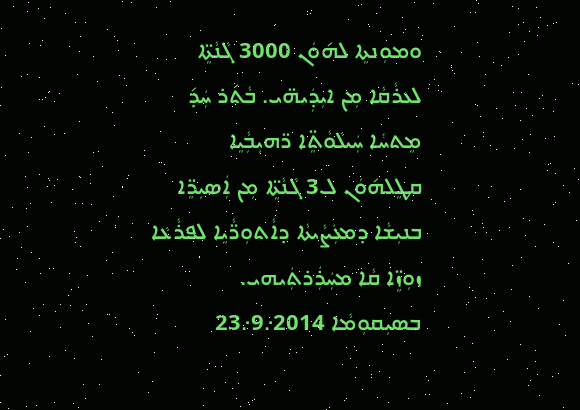ܘܡܘܼܢܬܸܐ ܠܗ݇ܘܿܢ 3000 ܓܵܢܵܬܸ̈ܐ ܠܥܪܵܩܵܐ ܡܼܢ ܐܝܼܕܲܝܗ̈ܝ. ܒܵܬ݇ܪ ܚܲܕ݇ ܡܸܬܚܵܐ ܚܲܝܠܵܘܵܬܸ̈ܐ ܖ̈ܗܝܼܒܼܵܝܸܐ ܩܛܸܠܗ݇ܘܿܢ ܠ3 ܓܵܢܵܬܸ̈ܐ ܡܼܢ ܐܲܣܝܼܖܸ̈ܐ ܒܢܝܼܫܵܐ ܕܡܥܲܨܵܝܬܵܐ ܕܐܵܬܘܼܖ̈ܵܝܸܐ ܠܦܪܵܥܵܐ ܙܘܼܙܸ̈ܐ ܩܵܐ ܡܚܲܪܲܪܬܲܝܗܝ. ܒܣܝܼܩܘܼܡܵܐ 2014܇9܇23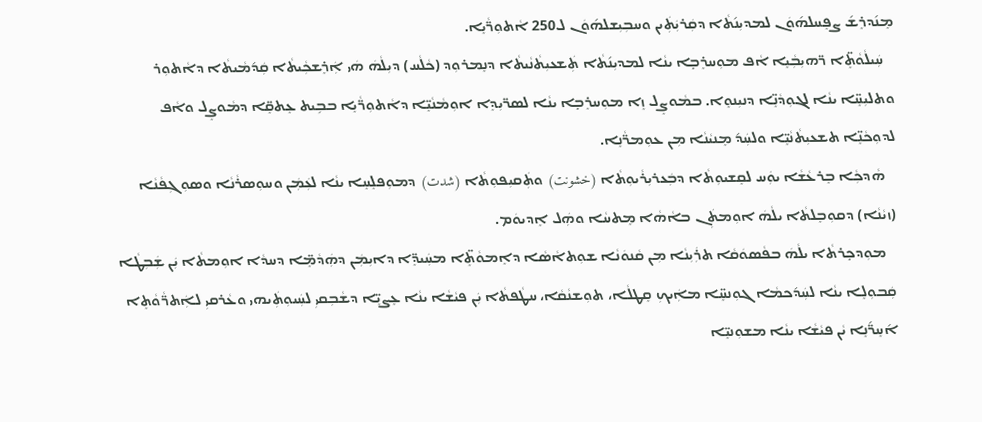ܡܸܢ݇ܕܪܸܫ݇ ܨܦܸܚܠܗ݇ܘܿܢ ܠܡܕܝܼܢ݇ܬܵܐ ܕܩܲܪܝܲܬܲܝܢ ܘܚܒܼܝܼܫܠܗ݇ܘܿܢ ܠ250 ܐܵܬܘܼܖ̈ܵܝܸܐ.
   ܚܲܝܠܵܘܵܬܸ̈ܐ ܖ̈ܗܝܼܒܼܵܝܸܐ ܐܵܦ ܡܘܼܚܪܸܒܼܸܐ ܝܢܵܐ ܠܡܕܝܼܢ݇ܬܵܐ ܬܲܫܥܝܼܬܵܢܵܝܬܵܐ ܕܢܸܡܪܘܼܕ (ܟܵܠܵܚ) ܕܝܼܠܵܗܿ ܗܿܝ ܐܲܪܸܫܟܼܵܝܬܵܐ ܩܲܕ݇ܡܵܝܬܵܐ ܕܐܵܬܘܼܪ ܘܬܠܝܼܚܸ̈ܐ ܝܢܵܐ ܠܓܘܼܕܵܢܸ̈ܐ ܕܢܝܼܢܘܸܐ. ܒܡܵܘܨܸܠ ܙܸܐ ܡܘܼܚܪܸܒܼܸܐ ܝܢܵܐ ܠܣܖ̈ܝܼܕܸܐ ܐܘܼܡܵܢܵܝܸ̈ܐ ܕܐܵܬܘܼܖ̈ܵܝܸܐ ܒܒܹܝܬ ܥܸܬܩܸ̈ܐ ܕܡܵܘܨܸܠ ܘܐܵܦ ܠܕܘܼܟܵܢܸ̈ܐ ܬܫܥܝܼܬܵܢܵܝܸ̈ܐ ܘܠܚܲܕ݇ ܡܸܢܝܵܢܵܐ ܡܼܢ ܥܘܼܡܖ̈ܵܢܸܐ.
   ܗܵܕܟܼܵܐ ܒܸܪܥܵܫܵܐ ܝܘܲܚ ܠܩܸܫܝܘܼܬܵܐ ܕܒܲܥܪܝܼܪܵܝܘܼܬܵܐ (خشونت) ܘܬܲܩܝܼܦܘܼܬܵܐ (شدت) ܕܡܘܼܦܠܸܚܸܐ ܝܢܵܐ ܠܥܲܡܲܢ ܘܚܘܼܣܪܵܢܵܐ ܘܣܘܼܓܼܦܵܢܵܐ (ܙܝܵܢܵܐ) ܕܩܘܼܒܸܠܬܵܐ ܝܠܵܗܿ ܐܘܼܡܬܲܢ ܒܐܵܗܵܐ ܡܸܬܚܵܐ ܘܗܲܠ ܐܸܕܝܘܿܡ.
   ܡܘܼܕܟܼܸܪܬܵܐ ܝܠܵܗܿ ܒܦܵܣܘܿܩܵܐ ܬܪܲܝܼܢܵܐ ܡܼܢ ܩܵܢܘܿܢܵܐ ܫܘܼܬܐܵܣܵܐ ܕܐܸܡܘܵܬܸ̈ܐ ܡܚܲܝܕܸ̈ܐ ܕܐܝܼܡܲܢ ܕܗܲܕܵܡܸ̈ܐ ܕܚܕܵܐ ܐܘܼܡܬܵܐ ܝܲܢ ܫܲܒܼܛܵܐ ܩܲܒܘܼܠܸܐ ܝܢܵܐ ܠܚܲܕ݇ܟܡܵܐ ܓܘܼܢܚܸ̈ܐ ܡܐܲܝܟܼ ܩܸܛܠܵܐ، ܬܘܼܫܢܵܩܵܐ، ܚܛܵܦܬܵܐ ܝܲܢ ܦܝܵܫܵܐ ܝܢܵܐ ܥܸܨܝܸ̈ܐ ܕܫܵܒܼܩܝܼ ܠܚܲܝܘܼܬܲܝܗܝ ܘܥܵܪܩܝܼ ܠܐܲܬܖ̈ܵܘܵܬܸܐ ܐ݇ܚܸܖ̈݇ܢܸܐ ܝܵܢ ܦܝܵܫܵܐ ܝܢܵܐ ܡܫܘܼܢܝܸ̈ܐ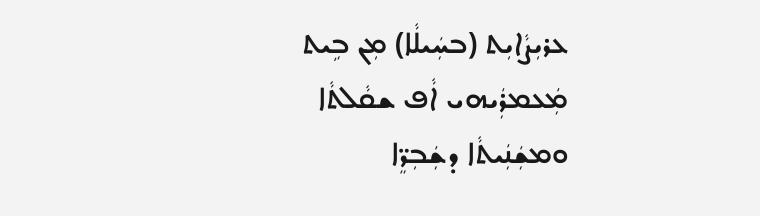ܥܪܝܼܨܵܐܝܼܬ (ܒܚܲܝܠܵܐ) ܡܼܢ ܒܹܝܬ ܡܲܥܡܪܲܝܗܝ ܐܵܦ ܫܩܵܠܬܵܐ ܘܡܫܲܢܲܝܬܵܐ ܕܫܲܒܼܖܸ̈ܐ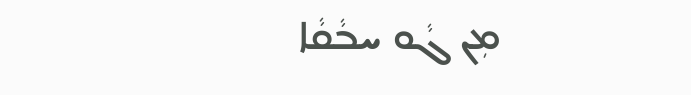ܡܼܢ ܓܵܘ ܚܒܵܩܵܐ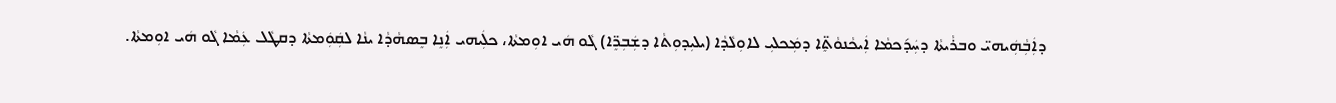ܕܐܲܒܼܵܗܲܝܗܝ̈ ܘܒܪܵܝܬܵܐ ܕܚܲܕ݇ܟܡܵܐ ܐܲܝܟܵܢܘܵܬܸ̈ܐ ܕܡܲܟܠܝܼ ܠܐܘܼܠܵܕܵܐ (ܝܠܝܼܕܘܼܬܵܐ ܕܫܲܒܼܖܸ̈ܐ) ܓܵܘ ܗܿܝ ܐܘܼܡܬܵܐ، ܟܠܲܝܗܝ ܐܲܢܸܐ ܒܸܣܗܵܕܵܐ ܝܢܵܐ ܠܩܲܘܲܡܬܵܐ ܕܩܛܵܠ ܥܲܡܵܐ ܓܵܘ ܗܿܝ ܐܘܼܡܬܵܐ.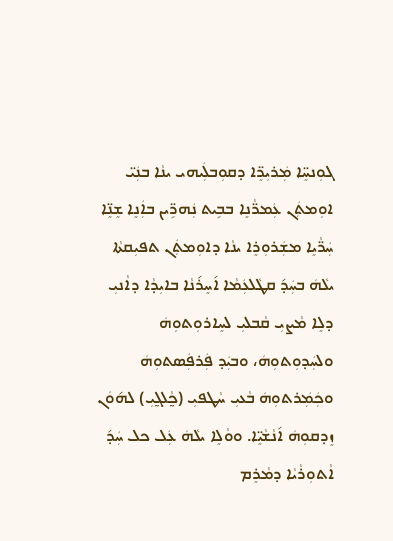ܓܘܼܢܚܸ̈ܐ ܡܲܪܝܼܖܸ̈ܐ ܕܩܘܼܒܠܲܝܗܝ ܝܢܵܐ ܒܢܲܝ̈ ܐܘܼܡܬܲܢ ܥܲܡܖ̈ܵܢܸܐ ܒܒܹܝܬ ܢܲܗܖܹ̈ܝܢ ܒܐܲܢܸܐ ܫܸܢܸ̈ܐ ܚܲܖ̈ܵܝܸܐ ܡܫܲܪܘܼܪܸܐ ܝܢܵܐ ܕܐܘܼܡܬܲܢ ܬܦܝܼܩܬܵܐ ܝܠܵܗܿ ܒܚܲܕ݇ ܩܛܵܠܥܲܡܵܐ ܐ݇ܚܸܪ݇ܢܵܐ ܒܐܝܼܕܵܐ ܕܐܵܢܝܼ ܕܠܸܐ ܡܵܨܝܼ ܩܵܒܠܝܼ ܠܚܸܐܪܘܼܬܘܼܗܿ ܘܠܚܲܕܘܼܬܘܼܗܿ، ܘܒܝܲܕ ܦܲܪܦܲܣܬܘܼܗܿ ܘܟܲܡܲܪܬܘܼܗܿ ܒܵܥܝܼ ܚܵܛܦܝܼ (ܟ̰ܵܠܓ̰ܝܼ) ܠܗ݇ܘܿܢ ܙܸܕܩܘܼܗܿ ܐ݇ܢܵܫܵܝܸ̈ܐ. ܘܘܵܠܸܐ ܝܠܵܗܿ ܥܲܠ ܟܠ ܚܲܕ݇ ܐܵܬܘܼܪܵܝܵܐ ܕܡܵܪܸܡ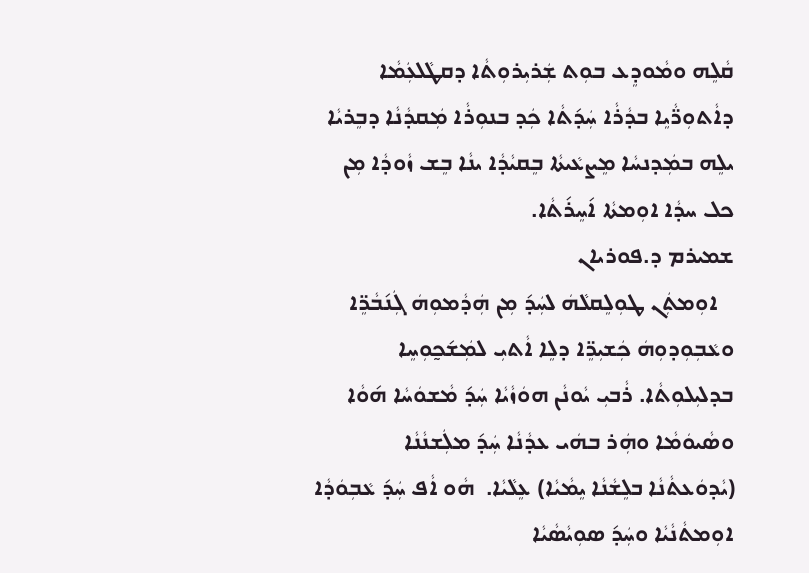ܩܵܠܸܗ ܘܡܵܘܕܸܥ ܒܘܼܬ ܫܲܪܝܼܪܘܼܬܵܐ ܕܩܛܵܠܥܲܡܵܐ ܕܐܵܬܘܼܖ̈ܵܝܸܐ ܒܕܵܪܵܐ ܚܲܕ݇ܬܵܐ ܟܲܕ ܒܢܘܼܪܵܐ ܡܲܩܕܵܢܵܐ ܕܒܸܪܝܵܐ ܝܠܸܗ ܒܡܲܕܢܚܵܐ ܡܸܨܥܵܝܬܵܐ ܒܸܩܝܵܕܵܐ ܝܢܵܐ ܒܸܫ ܙܵܘܕܵܐ ܡܼܢ ܟܠ ܚܕܵܐ ܐܘܼܡܬܵܐ ܐ݇ܚܸܪ݇ܬܵܐ.
ܫܡܝܪܡ ܕ.ܦܘܪܝܐܢ
   ܐܘܼܡܬܲܢ ܛܘܼܠܸܩܠܵܗܿ ܠܚܲܕ݇ ܡܼܢ ܗܲܕܵܡܘܼܗܿ ܓܲܢ݇ܒܵܖܸ̈ܐ ܘܥܵܒܼܘܼܕܘܼܗܿ ܟܲܫܝܼܖܸ̈ܐ ܕܠܸܐ ܐܵܬܝܼ ܠܡܲܫ݇ܟ̰ܘܼܚܸܐ ܒܕܠܝܼܠܘܼܬܵܐ. ܪܵܒܝܼ ܝܵܘܢܵܢ ܗܘܿܙܵܝܵܐ ܚܲܕ݇ ܡܵܫܘܿܚܵܐ ܗ݇ܘܵܐ ܘܣܵܝܘܿܡܵܐ ܘܗܲܪ ܒܗܿܝ ܥܕܵܢܵܐ ܚܲܕ݇ ܡܠܲܫܢܵܢܵܐ (ܝܵܕܘܿܥܬܵܢܵܐ ܒܠܸܫܵܢܵܐ ܝܸܡܵܝܵܐ) ܥܸܠܵܝܵܐ.  ܗܵܘ ܐܵܦ ܚܲܕ݇ ܥܵܒܼܘܿܕܵܐ ܐܘܼܡܬܵܢܵܝܵܐ ܘܚܲܕ݇ ܣܘܼܝܵܣܵܝܵܐ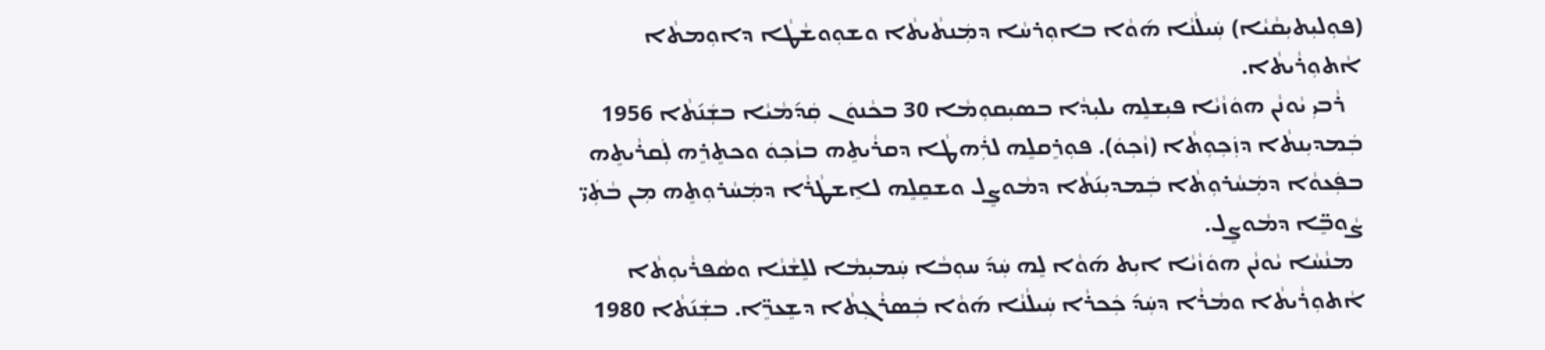(ܦܘܼܠܝܼܬܝܼܩܵܝܵܐ) ܚܲܝܠܵܢܵܐ ܗ݇ܘܵܐ ܒܐܘܼܪܚܵܐ ܕܡܲܢܬܵܝܬܵܐ ܘܫܘܼܘܫܵܛܵܐ ܕܐܘܼܡܬܵܐ ܐܵܬܘܼܪܵܝܬܵܐ.
   ܪܵܒܝܼ ܝܵܘܢܵܢ ܗܘܿܙܵܝܵܐ ܦܝܼܫܠܸܗ ܝܠܝܼܕܵܐ ܒܣܝܼܩܘܼܡܵܐ 30 ܒܟܵܢܘܿܢ ܩܲܕ݇ܡܵܝܵܐ ܒܫܲܢ݇ܬܵܐ 1956 ܒܲܡܕܝܼܢܬܵܐ ܕܙܲܟܼܘܼܬܵܐ (ܙܵܟܼܘܿ). ܦܘܼܪܸܩܠܸܗ ܠܪܲܗܛܵܐ ܕܩܪܵܝܬܸܗ ܒܙܵܟܼܘܿ ܘܟܬܸܪܸܗ ܠܲܩܪܵܝܬܸܗ ܒܦܲܥܘܵܐ ܕܡܲܚܵܪܘܼܬܵܐ ܒܲܡܕܝܼܢ݇ܬܵܐ ܕܡܵܘܨܸܠ ܘܫܩܸܠܸܗ ܠܐܸܫܛܵܪܵܐ ܕܡܲܚܵܪܘܼܬܸܗ ܡܼܢ ܒܵܬܲܝ̈ ܨܵܘܒܸ̈ܐ ܕܡܵܘܨܸܠ.
  ܡܢܵܚܵܐ ܝܵܘܢܵܢ ܗܘܿܙܵܝܵܐ ܐܝܼܬ ܗ݇ܘܵܐ ܠܸܗ ܚܲܕ݇ ܚܘܼܒܵܐ ܚܲܡܝܼܡܵܐ ܠܠܸܫܵܢܵܐ ܘܣܵܦܪܵܝܘܼܬܵܐ ܐܵܬܘܼܪܵܝܬܵܐ ܘܡܵܪܵܐ ܕܚܲܕ݇ ܟܲܟܪܵܐ ܚܲܝܠܵܢܵܐ ܗ݇ܘܵܐ ܒܲܣܪܵܓܼܬܵܐ ܕܫܸܥܖܸ̈ܐ. ܒܫܲܢ݇ܬܵܐ 1980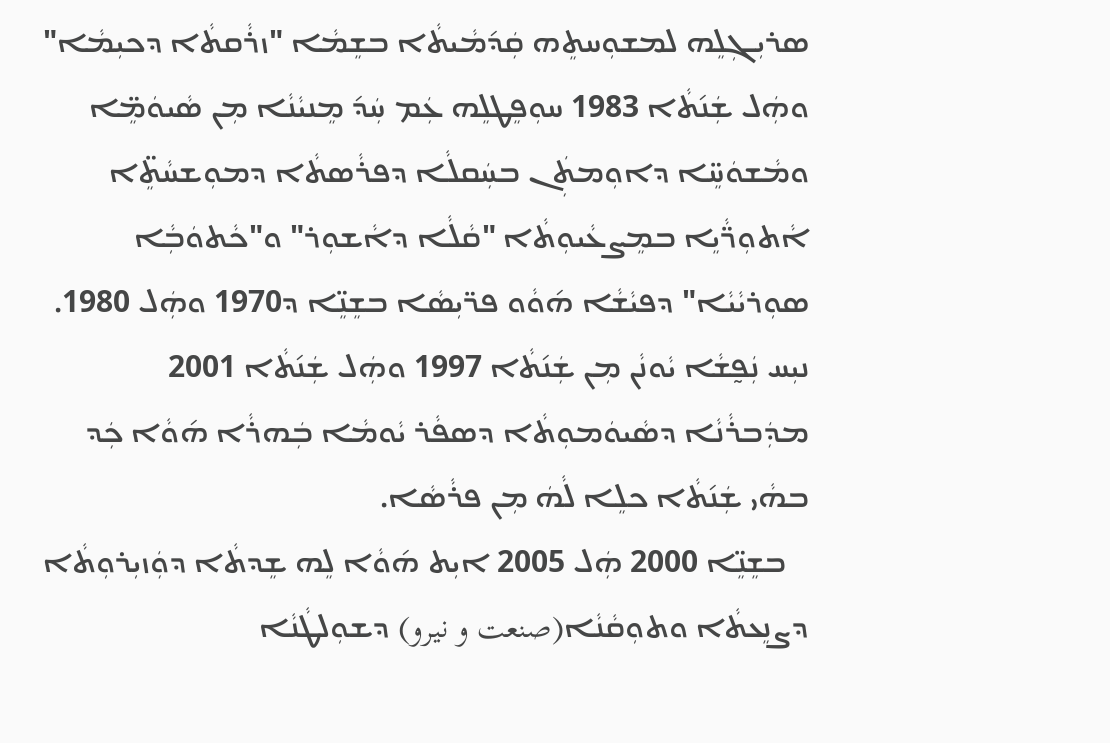ܣܪܝܼܓܼܠܸܗ ܠܡܫܘܼܚܬܸܗ ܩܲܕ݇ܡܵܝܬܵܐ ܒܫܸܡܵܐ "ܙܪܵܩܬܵܐ ܕܟܝܼܡܵܐ" ܘܗܲܠ ܫܲܢ݇ܬܵܐ 1983 ܚܘܼܦܸܛܠܸܗ ܥܲܡ ܚܲܕ݇ ܡܸܢܝܵܢܵܐ ܡܼܢ ܣܵܝܘܿܡܸ̈ܐ ܘܡܵܫܘܿܚܸ̈ܐ ܕܐܘܼܡܬܲܢ ܒܚܲܩܠܵܐ ܕܦܪܵܣܬܵܐ ܕܡܘܼܫܚܵܬܸ̈ܐ ܐܵܬܘܼܖ̈ܵܝܸܐ ܒܡܸܨܥܵܝܘܼܬܵܐ "ܩܵܠܵܐ ܕܐܵܫܘܼܪ" ܘ"ܟܵܬܘܿܒܼܵܐ ܣܘܼܪܝܵܝܵܐ" ܕܦܝܵܫܵܐ ܗ݇ܘܵܘ ܦܖ̈ܝܼܣܵܐ ܒܫܸܢܸ̈ܐ ܕ1970 ܘܗܲܠ 1980. ܢܝܼܚ ܢܲܦ̰ܫܵܐ ܝܵܘܢܵܢ ܡܼܢ ܫܲܢ݇ܬܵܐ 1997 ܘܗܲܠ ܫܲܢ݇ܬܵܐ 2001 ܡܕܲܒܪܵܢܵܐ ܕܣܵܝܘܿܡܘܼܬܵܐ ܕܣܦܵܪ ܝܵܘܡܵܐ ܒܲܗܪܵܐ ܗ݇ܘܵܐ ܟܲܕ ܒܗܵܝ ܫܲܢ݇ܬܵܐ ܟܠܸܐ ܠܵܗܿ ܡܼܢ ܦܪܵܣܵܐ.
   ܒܫܸܢܸ̈ܐ 2000 ܗܲܠ 2005 ܐܝܼܬ ܗ݇ܘܵܐ ܠܸܗ ܫܸܕܬܵܐ ܕܘܲܙܝܼܪܘܼܬܵܐ ܕܨܢܸܥܬܵܐ ܘܬܘܼܩܵܢܵܐ(صنعت و نیرو) ܕܫܘܼܠܛܵܢܵܐ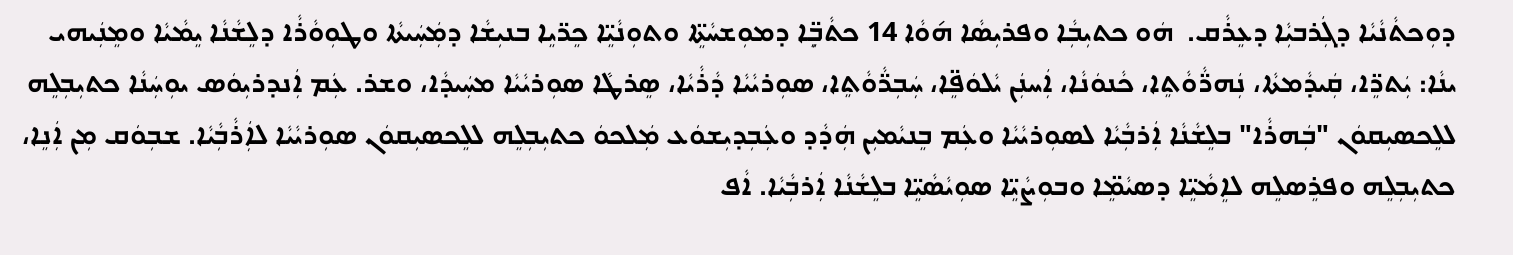ܕܘܼܟܬܵܢܵܝܵܐ ܕܓܲܪܒܝܼܵܐ ܕܥܸܪܵܩ.  ܗܿܘ ܟܬܝܼܒܼܵܐ ܘܦܪܝܼܣܵܐ ܗ݇ܘܵܐ 14 ܟܬܵܒܼܸ̈ܐ ܕܡܘܼܫܚܵܬܸ̈ܐ ܘܬܘܼܢܵܝܸ̈ܐ ܟܸܖ̈ܝܸܐ ܒܢܝܼܫܵܐ ܕܡܲܚܲܝܬܵܐ ܘܛܘܼܘܵܪܵܐ ܕܠܸܫܵܢܵܐ ܝܸܡܵܝܵܐ ܘܡܸܢܲܝܗܝ ܝܢܵܐ: ܝܲܬܖܸ̈ܐ، ܩܲܝܕܵܡܬܵܐ، ܢܲܗܖ̈ܵܘܵܬܸܐ، ܟܵܢܘܿܢܵܐ، ܐܲܚܢܲܢ ܝܵܠܘܿܦܸ̈ܐ، ܚܲܒܼܖ̈ܵܘܵܬܸܐ، ܣܘܼܪܝܵܝܵܐ ܕܵܪܵܝܵܐ، ܣܸܪܛܵܐ ܣܘܼܪܝܵܝܵܐ ܡܚܲܝܕܵܐ، ܘܫܪ. ܥܲܡ ܐܲܢܕܪܝܼܘܿܣ ܝܘܼܚܲܢܵܐ ܟܬܝܼܒܼܠܸܗ ܠܠܸܟܣܝܼܩܘܿܢ "ܒܲܗܪܵܐ" ܒܠܸܫܵܢܵܐ ܐܲܪܒܼܵܝܵܐ ܠܣܘܼܪܝܵܝܵܐ ܘܥܲܡ ܒܸܢܝܵܡܝܼܢ ܗܲܕܵܕ ܘܥܲܒܼܕܝܼܫܘܿܥ ܡܲܠܟܘܿ ܟܬܝܼܒܼܠܸܗ ܠܠܸܟܣܝܼܩܘܿܢ ܣܘܼܪܝܵܝܵܐ ܠܐܲܪܵܒܼܵܝܵܐ. ܫܒܼܘܿܩ ܡܼܢ ܐܲܢܸܐ، ܟܬܝܼܒܼܠܸܗ ܘܦܪܸܣܠܸܗ ܠܐܸܡܵܝܸ̈ܐ ܕܣܝܵܡܸ̈ܐ ܘܒܘܼܨܵܝܸ̈ܐ ܣܘܼܝܵܣܵܝܸ̈ܐ ܒܠܸܫܵܢܵܐ ܐܲܪܒܼܵܝܵܐ. ܐܵܦ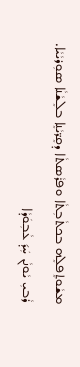ܡܫܵܘܬܸܦܠܸܗ ܒܟܬܵܒܼܬܵܐ ܘܦܪܵܣܬܵܐ ܕܩܸܖ̈ܝܵܢܸܐ ܒܠܸܫܵܢܵܐ ܣܘܼܪܝܵܝܵܐ. ܪܵܒܝܼ ܝܵܘܢܵܢ ܚܲܕ݇ ܥܵܒܼܘܿܕܵܐ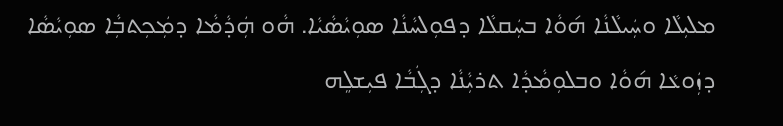ܡܠܝܼܠܵܐ ܘܚܲܝܠܵܢܵܐ ܗ݇ܘܵܐ ܒܚܲܩܠܵܐ ܕܦܘܼܠܚܵܢܵܐ ܣܘܼܝܵܣܵܝܵܐ. ܗܵܘ ܗܲܕܵܡܵܐ ܕܡܲܟܼܬܒܼܵܐ ܣܘܼܝܵܣܵܐ ܕܙܲܘܥܵܐ ܗ݇ܘܵܐ ܘܒܠܘܼܡܵܕܵܐ ܬܪܝܼܵܢܵܐ ܕܓܲܒܵܐ ܦܝܼܫܠܸܗ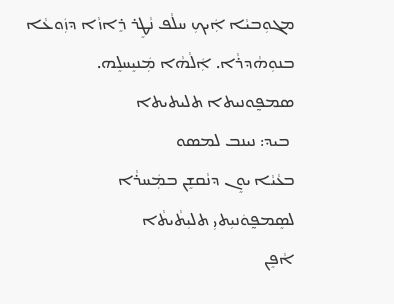ܡܓܘܼܒܝܵܐ ܐܲܝܟܼ ܚܠܵܦ ܢܵܛܸܪ ܪܸܐܙܵܐ ܕܙܲܘܥܵܐ ܒܢܘܼܗܵܕܪܵܐ. ܐܲܠܵܗܵܐ ܡܲܢܝܸܚܠܸܗ.
ܣܡܦ̰ܘܢܝܬܐ ܬܠܝܬܝܬܐ
 ܒܝܕ: ܢܝܢܒ ܠܡܣܘ
ܒܥܵܝܵܐ ܝܘܸܢ ܕܢܵܩܫܸܢ ܒܡܲܚܪܵܐ
ܠܣܸܡܦ̰ܘܿܢܝܼܬܝܼ ܬܠܝܼܬܵܝܬܵܐ
ܐܵܦܸܢ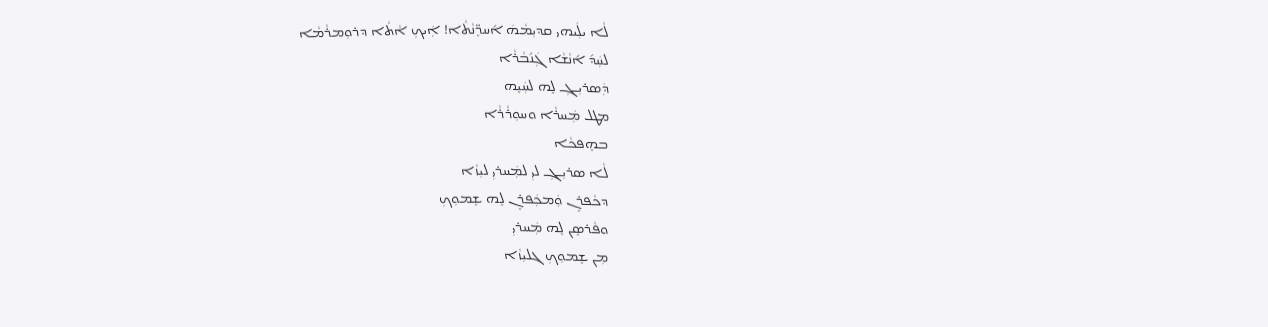ܠܵܐ ܝܠܲܝܗܝ ܩܕܝܼܡܵܗܿ ܐ݇ܚܖܸ̈ܢܵܬܵܐ! ܐܲܝܟܼ ܐܵܬܵܐ ܕܪܘܼܡܪܵܡܵܐ
ܠܚܲܕ݇ ܐ݇ܢܵܫܵܐ ܓܲܢ݇ܒܵܪܵܐ
ܕܲܣܪܝܼܓܼ ܠܸܗ ܠܚܲܝܸܗ
ܡܛܠ ܡܲܚܪܵܐ ܘܚܘܼܪܵܪܵܐ
ܒܗܸܦܟܵܐ
ܠܵܐ ܣܪܝܼܓܼ ܠܝܼ ܠܡܲܚܪܝܼ ܠܝܼܙܵܐ
ܕܟܵܦܪܸܢ ܘܲܡܟܲܦܪܸܢ ܠܸܗ ܫܸܡܘܼܟܼ
ܘܦܵܪܣܸܢ ܠܸܗ ܡܲܚܪܝܼ
ܡܼܢ ܫܸܡܘܼܟܼ ܓܠܝܼܙܵܐ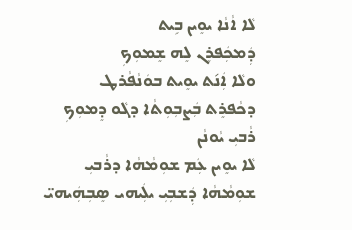ܠܵܐ ܐܵܢܵܐ ܝܘܸܝܢ ܒܹܝܬ
ܕܲܡܟܲܦܪܸܢ ܠܸܗ ܫܸܡܘܼܟܼ
ܘܠܵܐ ܐܲܢ݇ܬ ܝܘܸܝܬ ܒܘܿܢܵܦܵܪܛ
ܕܟܵܦܪܸܬ ܒܲܨܒܼܘܼܬܵܐ ܕܓܵܘ ܕܸܡܘܼܟܼ
ܪܵܒܝܼ ܝܵܘܢܵܢ
ܠܵܐ ܝܘܸܝܢ ܥܲܡ ܫܘܼܡܵܗܵܐ ܕܪܵܒܝܼ
ܫܘܼܡܵܗܵܐ ܕܲܫܒܼܝܼ ܝܠܲܝܗܝ ܣܸܒܼܗܲܝܗܝ̈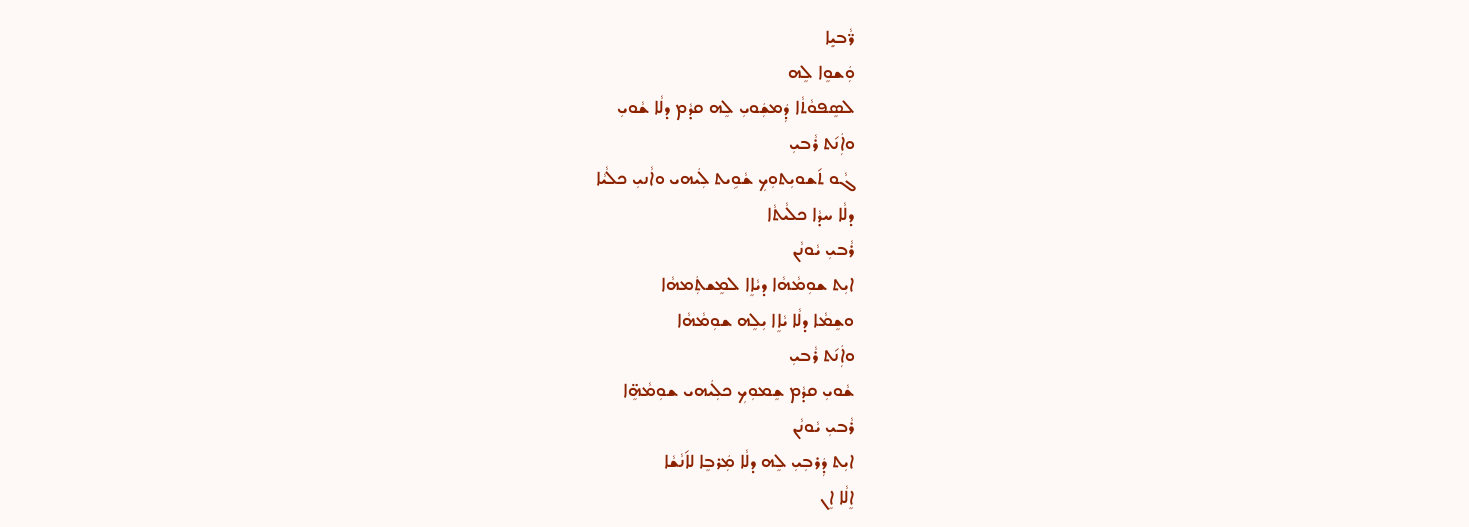ܖ̈ܵܒܝܼܸܐ
ܘܲܫܘܸܐ ܠܸܗ
ܠܣܸܦܘܵܬܵܐ ܕܲܡܫܲܘܝܼ ܠܸܗ ܩܕܵܡ ܕܠܵܐ ܫܵܘܝܼ
ܘܐܲܢ݇ܬ ܪܵܒܝܼ
ܓܵܘ ܬ݇ܫܘܝܼܬܘܼܟܼ ܫܵܘܹܝܬ ܠܲܝܗܝ ܘܐܵܢܝܼ ܟܠܵܝܵܐ
ܕܠܵܐ ܚܕܵܐ ܟܠܵܝܬܵܐ
ܪܵܒܝܼ ܝܵܘܢܵܢ
ܐܝܼܬ ܫܘܼܡܵܗܵܐ ܕܝܵܐܸܐ ܠܡܸܫܬܲܡܗܵܐ
ܘܫܸܡܵܐ ܕܠܵܐ ܝܵܐܸܐ ܝܼܠܸܗ ܫܘܼܡܵܗܵܐ
ܘܐܲܢ݇ܬ ܪܵܒܝܼ
ܫܵܘܝܼ ܩܕܵܡ ܫܸܡܘܼܟܼ ܟܠܲܝܗܝ ܫܘܼܡܵܗܸ̈ܐ
ܪܵܒܝܼ ܝܵܘܢܵܢ
ܐܝܼܬ ܕܲܪܒܼܝܼ ܠܸܗ ܕܠܵܐ ܡܲܪܒܸܐ ܠܐ݇ܢܵܫܵܐ
ܐܸܠܵܐ ܐܸܢ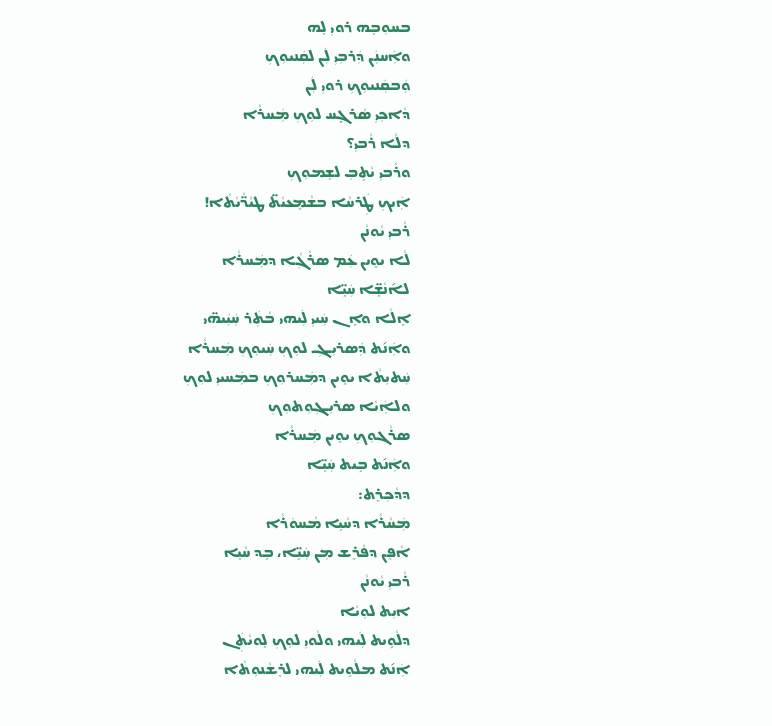ܒܚܘܼܒܸܗ ܪܘܝܼ ܠܸܗ
ܘܐܲܚܢܲܢ ܕܲܪܒܼܝܼ ܠܲܢ ܠܩܲܢܝܘܼܟܼ
ܘܲܒܩܲܢܝܘܼܟܼ ܪܘܝܼ ܠܲܢ
ܕܵܐܟܼܝܼ ܣܵܪܓܼܸܚ ܠܘܼܟܼ ܡܲܚܪܵܐ
ܕܠܵܐ ܪܵܒܝܼ؟
ܘܪܵܒܝܼ ܝܵܬܸܒܼ ܠܫܸܡܘܼܟܼ
ܐܲܝܟܼ ܛܲܪܚܵܐ ܒܫܵܡܸܥܝܵܬ̈ ܛܝܵܖ̈ܵܝܵܬܵܐ!
ܪܵܒܝܼ ܝܵܘܢܵܢ
ܠܵܐ ܝܘܸܝܢ ܥܲܡ ܣܪܵܓܼܵܐ ܕܡܲܚܪܵܐ
ܠܐ݇ܢܵܫܸ̈ܐ ܚܲܝܸ̈ܐ
ܐܸܠܵܐ ܘܐܸܢ ܚܲܝܝܼ ܠܲܝܗܝ ܒܵܬܲܪ ܚܲܝܲܝܗ̈ܝ
ܘܐܲܢ݇ܬ ܕܲܣܪܝܼܓܼ ܠܘܼܟܼ ܚܲܝܘܼܟܼ ܡܲܚܪܵܐ
ܚܲܬܝܼܬܵܐ ܝܘܸܝܢ ܕܡܲܚܪܘܼܟܼ ܒܡܲܚܝܝܼ ܠܘܼܟܼ
ܘܠܐܲܝܵܐ ܣܪܝܼܓܼܘܼܬܘܼܟܼ
ܣܪܵܓܘܼܟܼ ܝܘܸܝܢ ܡܲܚܪܵܐ
ܘܐܲܢ݇ܬ ܒܹܝܬ ܚܲܝܸ̈ܐ
ܕܕܵܟܼܪܸܬ:
ܡܲܚܵܪܵܐ ܕܚܵܝܸܐ ܡܵܚܘܿܪܵܐ
ܐܵܦܸܢ ܕܦܵܪܸܫ ܡܼܢ ܚܲܝܸ̈ܐ، ܒܸܕ ܚܵܝܸܐ
ܪܵܒܝܼ ܝܵܘܢܵܢ
ܐܝܼܬ ܠܘܼܝܵܐ
ܕܠܵܘܹܝܬ ܠܲܝܗܝ ܘܠܵܘܝܼ ܠܘܼܟܼ ܠܸܘܝܵܬܲܢ
ܐܲܢ݇ܬ ܡܠܵܘܹܝܬ ܠܲܝܗܝ ܠܪܸܫܵܢܘܼܬܵܐ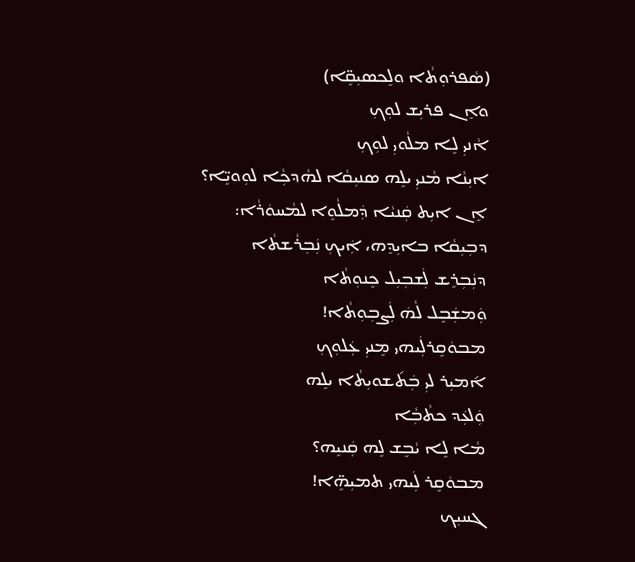(ܣܵܦܪܘܼܬܵܐ ܘܠܸܟܣܝܼܩܸ̈ܐ)
ܘܐܸܢ ܦܪܝܼܫ ܠܘܼܟܼ
ܐܵܢܝܼ ܠܸܐ ܡܠܵܘܝܼ ܠܘܼܟܼ
ܐܝܼܢܵܐ ܡܵܢܝܼ ܝܠܸܗ ܣܢܝܼܩܵܐ ܠܗܵܕܟܼܵܐ ܠܘܼܘܝܸ̈ܐ؟
ܐܸܢ ܐܝܼܬ ܩܲܢܝܵܐ ܕܲܡܠܵܘܸܐ ܠܡܵܚܘܿܪܵܐ:
ܕܒܼܝܼܩܵܐ ܒܐܝܼܕܸܗ، ܐܲܝܟܼ ܢܲܒܼܪܵܫܬܵܐ
ܕܢܲܒܼܪܸܫ ܠܲܫܒܼܝܼܠ ܟܸܢܘܼܬܵܐ
ܘܲܡܫܲܒܸܠ ܠܵܗܿ ܠܲܨܒܼܘܼܬܵܐ!
ܡܒܘܿܩܸܪܠܲܝܗܝ ܡܸܢܝܼ ܥܲܠܘܼܟܼ
ܐ݇ܡܝܼܪ ܠܝܼ ܒܲܬ݇ܫܘܝܼܬܵܐ ܝܠܸܗ
ܘܲܠܥܲܕ ܟܬܵܒܼܵܐ
ܡܵܐ ܠܸܐ ܝܵܒܸܫ ܠܸܗ ܩܲܢܝܸܗ؟
ܡܒܘܿܩܸܪ ܠܲܝܗܝ ܬܡܝܼܗܸ̈ܐ!
ܓܚܝܼܟ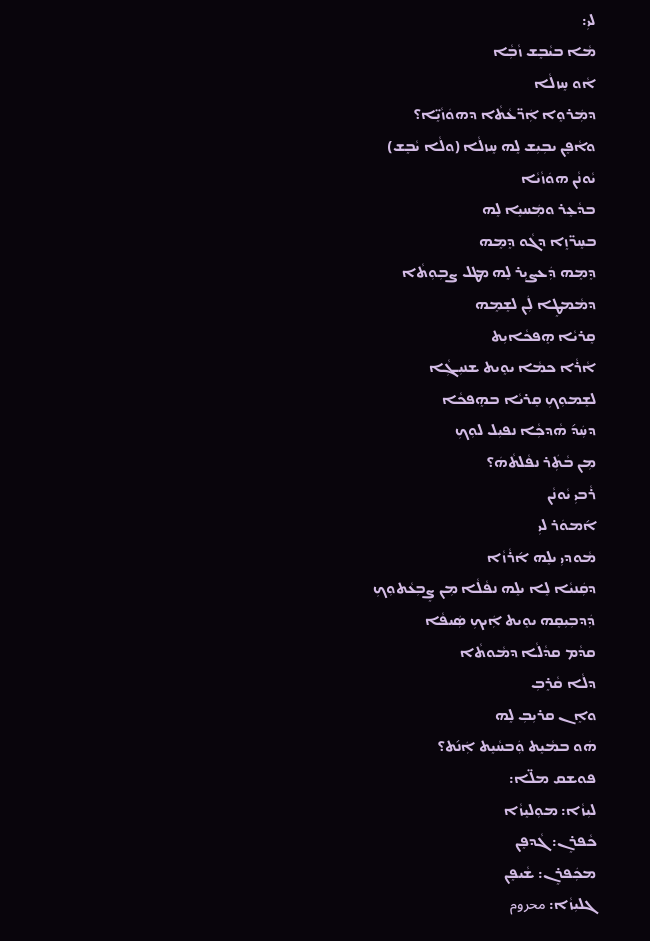ܠܝܼ:
ܡܵܐ ܒܝܵܒܸܫ ܙܵܒܼܵܐ
ܐܵܘ ܚܸܙܠܵܐ
ܕܡܲܪܘܸܐ ܐܲܖ̈ܥܵܬܵܐ ܕܗܘܿܙܵܝܸ̈ܐ؟
ܘܐܵܦܸܢ ܝܒܼܝܼܫ ܠܸܗ ܚܸܙܠܵܐ (ܘܠܵܐ ܝܵܒܸܫ)
ܝܵܘܢܵܢ ܗܘܿܙܵܝܵܐ
ܒܕܵܥܸܪ ܘܡܲܚܝܸܐ ܠܸܗ
ܒܚܸܖ̈ܙܸܐ ܕܓܵܘ ܕܸܡܸܗ
ܕܸܡܸܗ ܕܲܥܨܝܼܪ ܠܸܗ ܡܛܠ ܨܒܼܘܼܬܵܐ
ܕܡܵܡܛܸܐ ܠܲܢ ܠܫܸܡܸܗ
ܩܸܪܝܵܐ ܗܸܦܟܵܐܝܼܬ
ܐܵܪܵܐ ܟܡܵܐ ܝܘܸܝܬ ܫܢܝܼܓܼܵܐ
ܠܫܸܡܘܼܟܼ ܩܸܪܝܵܐ ܒܗܸܦܟܵܐ
ܕܚܲܕ݇ ܗܵܕܟܼܵܐ ܢܦܝܼܠ ܠܘܼܟܼ
ܡܼܢ ܒܵܬܲܪ ܢܦܵܠܬܵܗܿ؟
ܪܵܒܝܼ ܝܵܘܢܵܢ
ܐ݇ܡܘܿܪ ܠܝܼ
ܡܵܘܕܝܼ ܝܠܸܗ ܐ݇ܪܵܙܵܐ
ܕܩܲܢܝܵܐ ܠܸܐ ܝܠܸܗ ܢܦܵܠܵܐ ܡܼܢ ܨܸܒܼܥܵܬܘܼܟܼ
ܕܲܕܒܼܝܼܩܸܗ ܝܘܸܝܬ ܐܲܝܟܼ ܣܲܝܦܵܐ
ܩܕܵܡ ܩܕܵܠܵܐ ܕܡܵܘܬܵܐ
ܕܠܵܐ ܩܵܪܸܒܼ
ܘܐܸܢ ܩܪܝܼܒܼ ܠܸܗ
ܗܿܘ ܒܡܵܝܸܬ ܘܲܒܚܵܝܸܬ ܐܲܢ݇ܬ؟
ܦܘܫܩ ܡܠ̈ܐ:
ܠܝܼܙܵܐ: ܡܘܼܠܝܸܙܵܐ
ܟܵܦܪܸܢ: ܓܵܕܦܸܢ
ܡܟܲܦܪܸܢ: ܫܵܝܦܸܢ
ܓܠܝܼܙܵܐ: محروم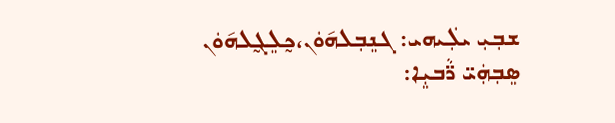ܫܒܼܝܼ ܝܠܲܝܗܝ: ܓܢܸܒܼܠܗ݇ܘܿܢ،ܟ̰ܠܸܓ̰ܠܗ݇ܘܿܢ
ܣܸܒܼܗܲܝ̈ ܖ̈ܵܒܝܼܸܐ: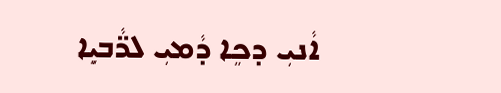ܐܵܢܝܼ ܕܟܸܐ ܕܵܡܝܼ ܠܖ̈ܵܒܝܼܸܐ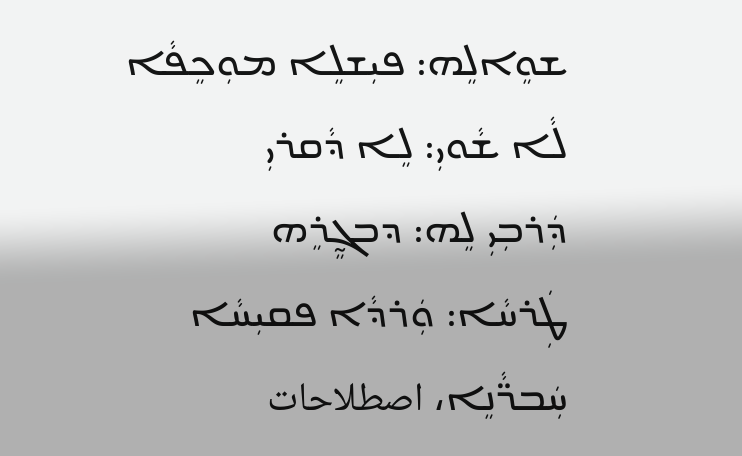ܫܘܸܐܠܸܗ: ܦܝܼܫܠܸܐ ܡܘܼܟܸܦܵܐ
ܠܵܐ ܫܵܘܝܼ: ܠܸܐ ܕܵܩܪܝܼ
ܕܲܪܒܼܝܼ ܠܸܗ: ܕܒܓ̰ܸܪܸܗ
ܛܲܪܚܵܐ: ܘܲܪܕܵܐ ܦܩܝܼܚܵܐ
ܚܲܒܖ̈ܵܢܸܐ، اصطلاحات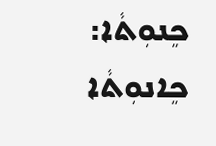ܟܸܢܘܼܬܵܐ: ܟܸܐܢܘܼܬܵܐ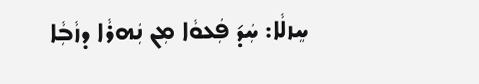ܚܸܙܠܵܐ: ܚܲܕ݇ ܦܲܥܘܵܐ ܡܼܢ ܢܲܗܪܵܐ ܕܙܵܒܼܵܐ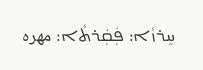ܚܸܪܙܵܐ: ܦܲܩܲܪܬܵܐ: مهره